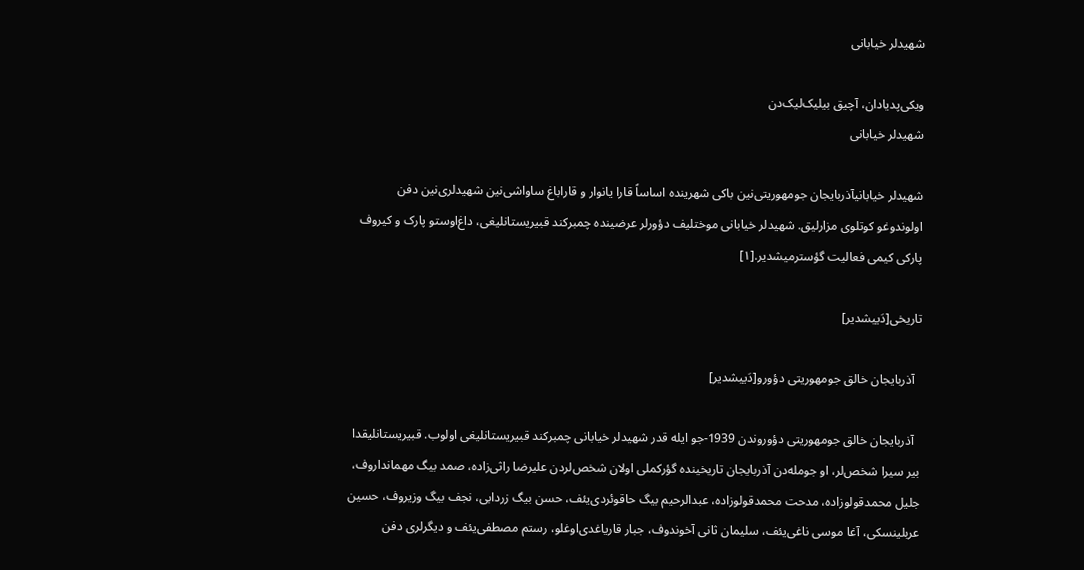شهیدلر خیابانی

ویکی‌پدیادان، آچیق بیلیک‌لیک‌دن
شهیدلر خیابانی

شهیدلر خیابانیآذربایجان جومهوریتی‌نین باکی شهرینده اساساً قارا یانوار و قاراباغ ساواشی‌نین شهیدلری‌نین دفن اولوندوغو کوتلوی مزارلیق. شهیدلر خیابانی موختلیف دؤورلر عرضینده چمبرکند قبیریستانلیغی، داغ‌اوستو پارک و کیروف پارکی کیمی فعالیت گؤسترمیشدیر.[۱]

تاریخی[دَییشدیر]

  آذربایجان خالق جومهوریتی دؤورو[دَییشدیر]

  آذربایجان خالق جومهوریتی دؤوروندن 1939-جو ایله قدر شهیدلر خیابانی چمبرکند قبیریستانلیغی اولوب. قبیریستانلیقدا بیر سیرا شخص‌لر، او جومله‌دن آذربایجان تاریخینده گؤرکملی اولان شخص‌لردن علیرضا راثی‌زاده، صمد بیگ مهمانداروف، جلیل محمدقولوزاده، مدحت محمدقولوزاده، عبدالرحیم بیگ حاقوئردی‌یئف، حسن بیگ زردابی، نجف بیگ وزیروف، حسین عربلینسکی، آغا موسی ناغی‌یئف، سلیمان ثانی آخوندوف، جبار قاریاغدی‌اوغلو، رستم مصطفی‌یئف و دیگرلری دفن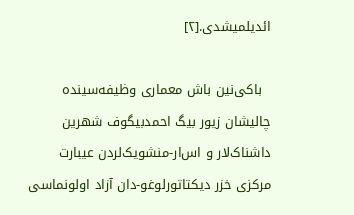ائدیلمیشدی.[۲]

  باکی‌نین باش معماری وظیفه‌سینده چالیشان زیور بیگ احمدبیگوف شهرین داشناک‌لار و اس‌‌ار-منشویک‌لردن عیبارت مرکزی خزر دیکتاتورلوغو-دان آزاد اولونماسی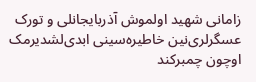زامانی شهید اولموش آذربایجانلی و تورک عسگرلری‌نین خاطیره‌سینی ابدی‌لشدیرمک اوچون چمبرکند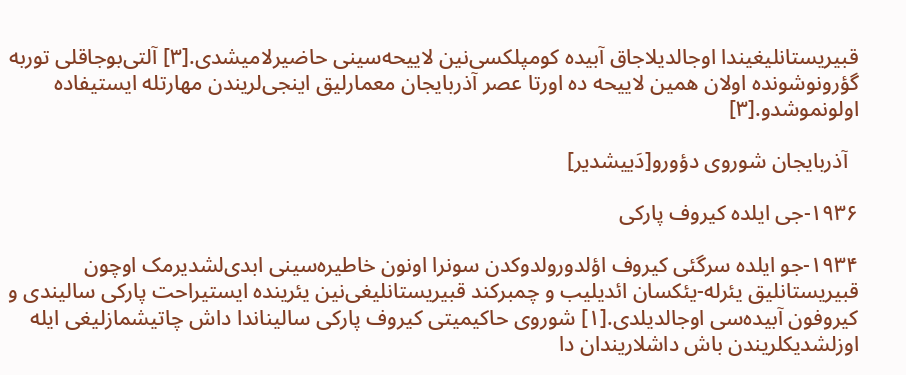قبیریستانلیغیندا اوجالدیلاجاق آبیده کومپلکسی‌نین لاییحه‌سینی حاضیرلامیشدی.[۳] آلتی‌بوجاقلی توربه گؤرونوشونده اولان همین لاییحه ده اورتا عصر آذربایجان معمارلیق اینجی‌لریندن مهارتله ایستیفاده اولونموشدو.[۳]

  آذربایجان شوروی دؤورو[دَییشدیر]

۱۹۳۶-جی ایلده کیروف پارکی

۱۹۳۴-جو ایلده سرگئی کیروف اؤلدورولدوکدن سونرا اونون خاطیره‌سینی ابدی‌لشدیرمک اوچون قبیریستانلیق یئرله-یئکسان ائدیلیب و چمبرکند قبیریستانلیغی‌نین یئرینده ایستیراحت پارکی سالیندی و کیروفون آبیده‌سی اوجالدیلدی.[۱] شوروی حاکیمیتی کیروف پارکی سالیناندا داش چاتیشمازلیغی ایله اوزلشدیکلریندن باش داشلاریندان دا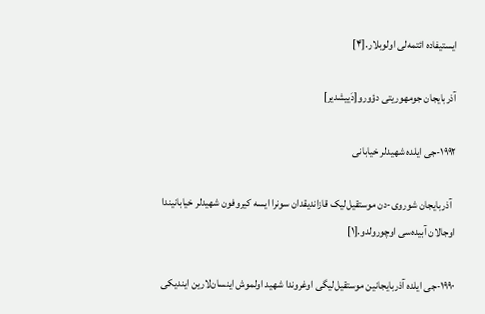ایستیفاده ائتمه‌لی اولوبلار.[۴]

آذربایجان جومهوریتی دؤورو[دَییشدیر]

۱۹۹۲-جی ایلده شهیدلر خیابانی

  آذربایجان شوروی-دن موستقیل‌لیک قازاندیقدان سونرا ایسه کیروفون شهیدلر خیابانیندا اوجالان آبیده‌سی اوچورولدو.[۱]

۱۹۹۰-جی ایلده آذربایجانین موستقیل‌لیگی اوغروندا شهید اولموش اینسان‌لارین ایندیکی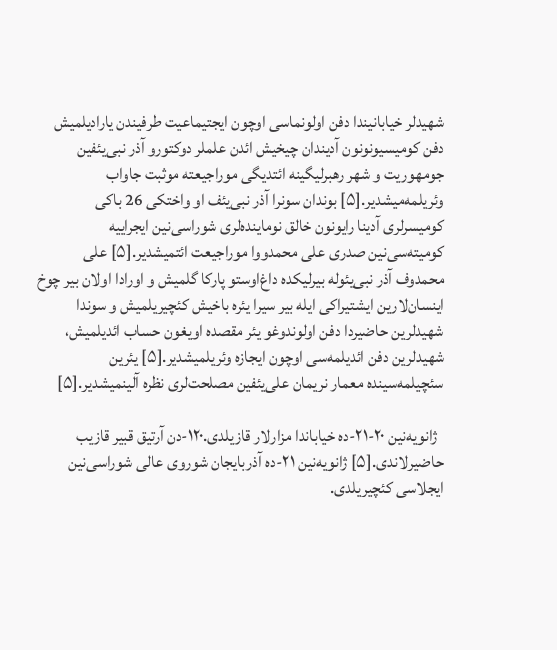شهیدلر خیابانیندا دفن اولونماسی اوچون ایجتیماعیت طرفیندن یارادیلمیش دفن کومیسیونونون آدیندان چیخیش ائدن علملر دوکتورو آذر نبی‌یئفین جومهوریت و شهر رهبرلیگینه ائتدیگی موراجیعته موثبت جاواب وئریلمه‌میشدیر.[۵] بوندان سونرا آذر نبی‌یئف او واختکی 26 باکی کومیسرلری آدینا رایونون خالق نوماینده‌لری شوراسی‌نین ایجراییه کومیته‌سی‌نین صدری علی محمدووا موراجیعت ائتمیشدیر.[۵] علی محمدوف آذر نبی‌یئوله بیرلیکده داغ‌اوستو پارکا گلمیش و اورادا اولان بیر چوخ اینسان‌لارین ایشتیراکی ایله بیر سیرا یئره باخیش کئچیریلمیش و سوندا شهیدلرین حاضیردا دفن اولوندوغو یئر مقصده اویغون حساب ائدیلمیش، شهیدلرین دفن ائدیلمه‌سی اوچون ایجازه وئریلمیشدیر.[۵] یئرین سئچیلمه‌سینده معمار نریمان علی‌یئفین مصلحت‌لری نظره آلینمیشدیر.[۵]

  ژانویه‌نین ۲۰-۲۱-ده خیاباندا مزارلار قازیلدی.۱۲۰-دن آرتیق قبیر قازیب حاضیرلاندی.[۵] ژانویه‌نین ۲۱-ده آذربایجان شوروی عالی شوراسی‌نین ایجلاسی کئچیریلدی.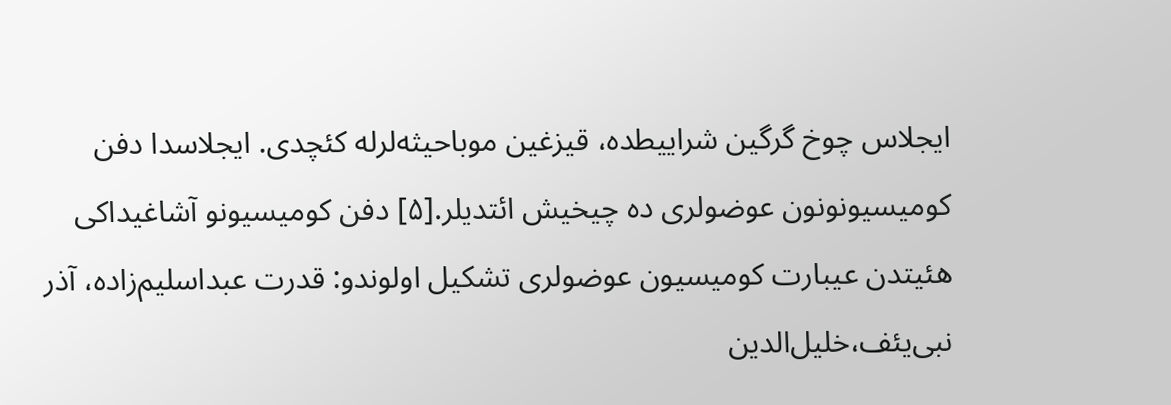ایجلاس چوخ گرگین شراییطده، قیزغین موباحیثه‌لرله کئچدی. ایجلاسدا دفن کومیسیونونون عوضولری ده چیخیش ائتدیلر.[۵] دفن کومیسیونو آشاغیداکی هئیتدن عیبارت کومیسیون عوضولری تشکیل اولوندو: قدرت عبداسلیم‌زاده، آذر نبی‌یئف،خلیل‌الدین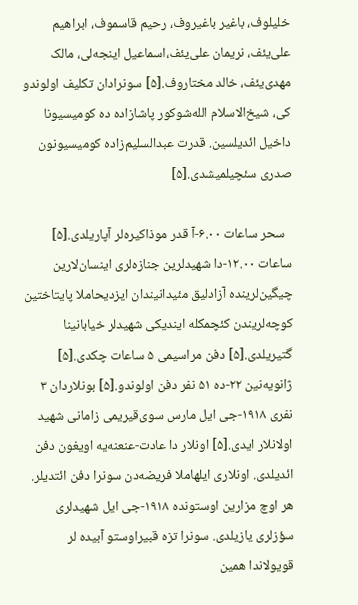خلیلوف، باغیر باغیروف، رحیم قاسموف، ابراهیم علی‌یئف، نریمان علی‌یئف،اسماعیل اینجه‌لی، مالک مهدی‌یئف، خالد مختاروف.[۵] سونرادان تکلیف اولوندو کی، شیخ‌الاسلام الله‌شوکور پاشازاده ده کومیسیونا داخیل ائدیلسین. قدرت عبدالسلیم‌زاده کومیسیونون صدری سئچیلمیشدی.[۵]

  سحر ساعات ۶.۰۰-آ قدر موذاکیره‌لر آپاریلدی.[۵] ساعات ۱۲.۰۰-دا شهیدلرین جنازه‌لری اینسان‌لارین چیگین‌لرینده آزادلیق مئیدانیندان ایزدیحاملا پایتاختین کوچه‌لریندن کئچمکله ایندیکی شهیدلر خیابانینا گتیریلدی.[۵] دفن مراسیمی ۵ ساعات چکدی.[۵] ژانویه‌نین ۲۲-ده ۵۱ نفر دفن اولوندو.[۵] بونلاردان ۳ نفری ۱۹۱۸-جی ایل مارس سوی‌قیریمی زامانی شهید اولانلار ایدی.[۵] اونلار دا عادت-عنعنه‌یه اویغون دفن ائدیلدی. اونلاری ایلهاملا فریضه‌دن سونرا دفن ائتدیلر. هر اوچ مزارین اوستونده ۱۹۱۸-جی ایل شهیدلری سؤزلری یازیلدی. سونرا تزه قبیراوستو آبیده لر قویولاندا همین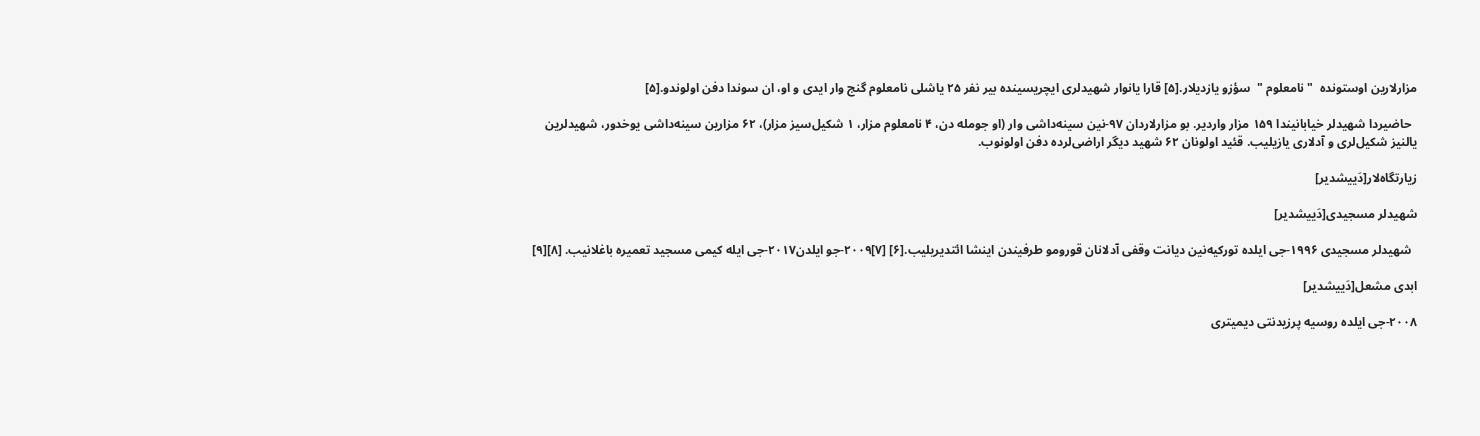مزارلارین اوستونده  " نامعلوم "  سؤزو یازدیلار.[۵] قارا یانوار شهیدلری ایچریسینده بیر نفر ۲۵ یاشلی نامعلوم گنج وار ایدی و او، ان سوندا دفن اولوندو.[۵]

  حاضیردا شهیدلر خیابانیندا ۱۵۹ مزار واردیر. بو مزارلاردان ۹۷-نین سینه‌داشی وار (او جومله دن، ۴ نامعلوم مزار، ۱ شکیل‌سیز مزار)، ۶۲ مزارین سینه‌داشی یوخدور، شهیدلرین یالنیز شکیل‌لری و آدلاری یازیلیب. قئید اولونان ۶۲ شهید دیگر اراضی‌لرده دفن اولونوب.

زیارتگاه‌لار[دَییشدیر]

شهیدلر مسجیدی[دَییشدیر]

  شهیدلر مسجیدی ۱۹۹۶-جی ایلده تورکیه‌نین دیانت وقفی آدلانان قورومو طرفیندن اینشا ائتدیریلیب.[۶] [۷]۲۰۰۹-جو ایلدن۲۰۱۷-جی ایله کیمی مسجید تعمیره باغلانیب. [۸][۹]

ابدی مشعل[دَییشدیر]

۲۰۰۸-جی ایلده روسیه پرزیدنتی دیمیتری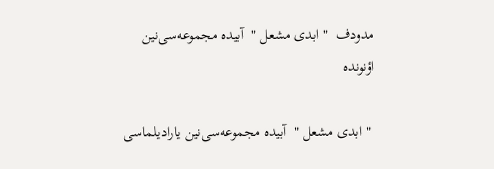مدودف  " ابدی مشعل "  آبیده مجموعه‌سی‌نین اؤنونده

 " ابدی مشعل "  آبیده مجموعه‌سی‌نین یارادیلماسی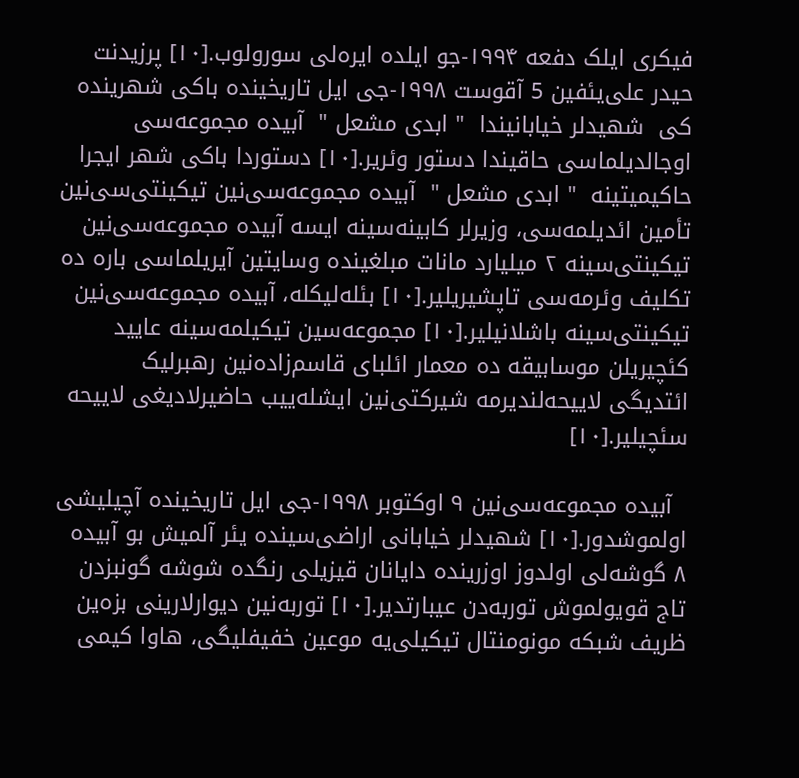فیکری ایلک دفعه ۱۹۹۴-جو ایلده ایره‌لی سورولوب.[۱۰] پرزیدنت حیدر علی‌یئفین 5 آقوست ۱۹۹۸-جی ایل تاریخینده باکی شهرینده کی  شهیدلر خیابانیندا  " ابدی مشعل "  آبیده مجموعه‌سی اوجالدیلماسی حاقیندا دستور وئریر.[۱۰] دستوردا باکی شهر ایجرا حاکیمیتینه  " ابدی مشعل "  آبیده مجموعه‌سی‌نین تیکینتی‌سی‌نین تأمین ائدیلمه‌سی، وزیرلر کابینه‌سینه ایسه آبیده مجموعه‌سی‌نین تیکینتی‌سینه ۲ میلیارد مانات مبلغینده وسایتین آیریلماسی باره ده تکلیف وئرمه‌سی تاپشیریلیر.[۱۰] بئله‌لیکله، آبیده مجموعه‌سی‌نین تیکینتی‌سینه باشلانیلیر.[۱۰] مجموعه‌سین تیکیلمه‌سینه عایید کئچیریلن موسابیقه ده معمار ائلبای قاسم‌زاده‌نین رهبرلیک ائتدیگی لاییحه‌لندیرمه شیرکتی‌نین ایشله‌ییب حاضیرلادیغی لاییحه سئچیلیر.[۱۰]

  آبیده مجموعه‌سی‌نین ۹ اوکتوبر ۱۹۹۸-جی ایل تاریخینده آچیلیشی اولموشدور.[۱۰] شهیدلر خیابانی اراضی‌سینده یئر آلمیش بو آبیده ۸ گوشه‌لی اولدوز اوزرینده دایانان قیزیلی رنگده شوشه گونبزدن تاج قویولموش توربه‌دن عیبارتدیر.[۱۰] توربه‌‌نین دیوارلارینی بزه‌ین ظریف شبکه مونومنتال تیکیلی‌یه موعین خفیفلیگی، هاوا کیمی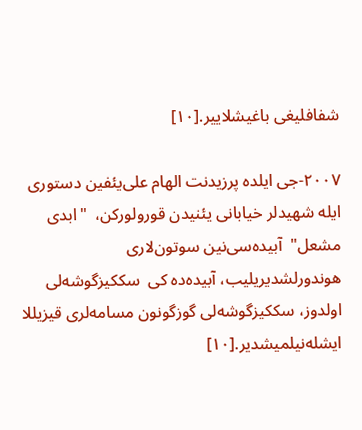شفافلیغی باغیشلاییر.[۱۰]

۲۰۰۷-جی ایلده پرزیدنت الهام علی‌یئفین دستوری ایله شهیدلر خیابانی یئنیدن قورولورکن‌،  "ابدی مشعل"  آبیده‌سی‌نین سوتون‌لاری هوندورلشدیریلیب، آبیده‌ده کی  سککیزگوشه‌لی اولدوز، سککیزگوشه‌لی گوزگونون مسامه‌لری قیزیللا ایشله‌نیلمیشدیر.[۱۰]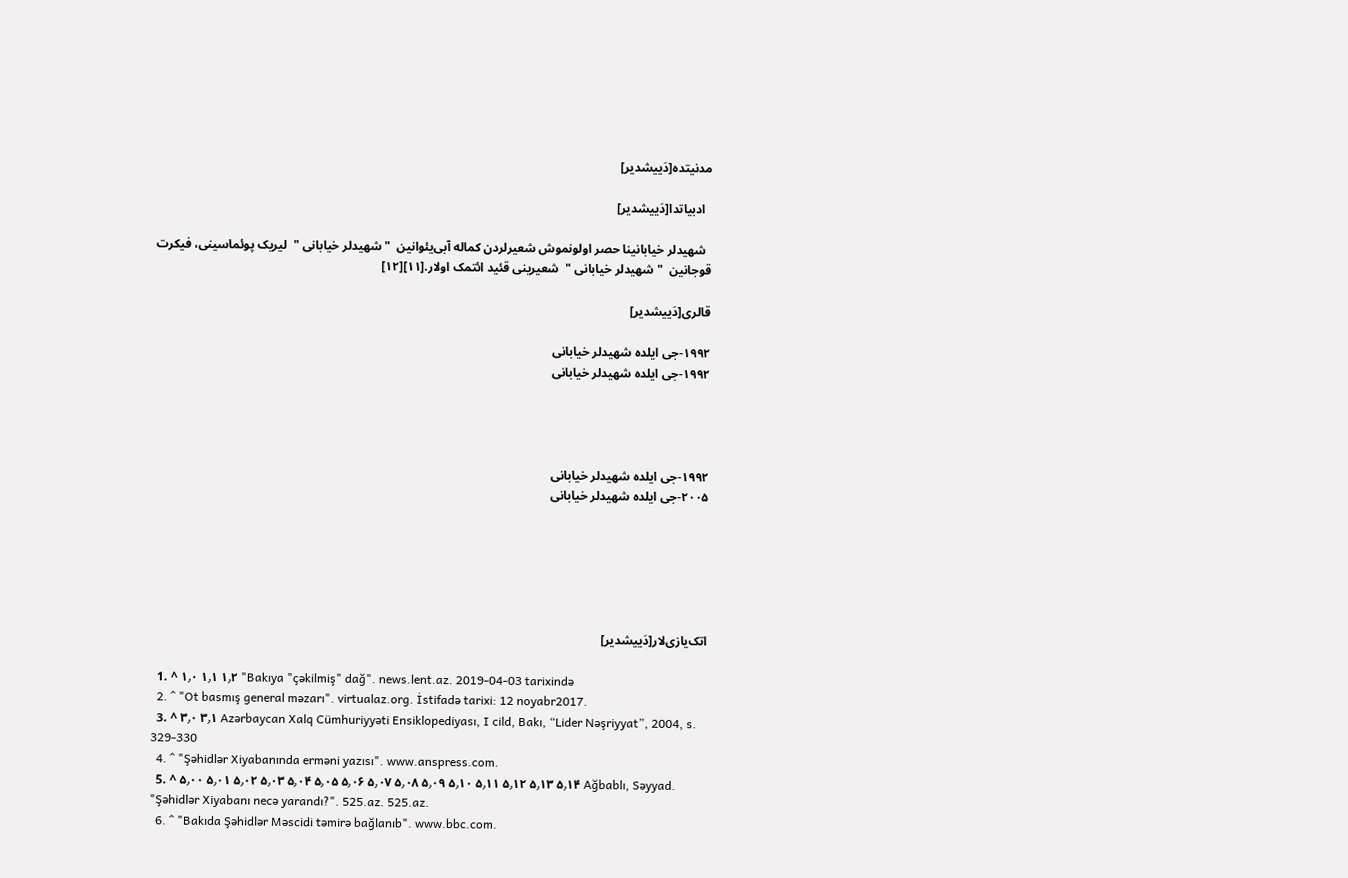مدنیتده[دَییشدیر]

  ادبیاتدا[دَییشدیر]

  شهیدلر خیابانینا حصر اولونموش شعیرلردن کماله آبی‌یئوانین  " شهیدلر خیابانی "  لیریک پوئماسینی، فیکرت قوجانین  " شهیدلر خیابانی "  شعیرینی قئید ائتمک اولار.[۱۱][۱۲]

قالری[دَییشدیر]

۱۹۹۲-جی ایلده شهیدلر خیابانی
۱۹۹۲-جی ایلده شهیدلر خیابانی




۱۹۹۲-جی ایلده شهیدلر خیابانی
۲۰۰۵-جی ایلده شهیدلر خیابانی






اتک‌یازی‌لار[دَییشدیر]

  1. ^ ۱٫۰ ۱٫۱ ۱٫۲ "Bakıya "çəkilmiş" dağ". news.lent.az. 2019-04-03 tarixində
  2. ^ "Ot basmış general məzarı". virtualaz.org. İstifadə tarixi: 12 noyabr2017.
  3. ^ ۳٫۰ ۳٫۱ Azərbaycan Xalq Cümhuriyyəti Ensiklopediyası, I cild, Bakı, “Lider Nəşriyyat”, 2004, s. 329-330
  4. ^ "Şəhidlər Xiyabanında erməni yazısı". www.anspress.com.
  5. ^ ۵٫۰۰ ۵٫۰۱ ۵٫۰۲ ۵٫۰۳ ۵٫۰۴ ۵٫۰۵ ۵٫۰۶ ۵٫۰۷ ۵٫۰۸ ۵٫۰۹ ۵٫۱۰ ۵٫۱۱ ۵٫۱۲ ۵٫۱۳ ۵٫۱۴ Ağbablı, Səyyad. "Şəhidlər Xiyabanı necə yarandı?". 525.az. 525.az.
  6. ^ "Bakıda Şəhidlər Məscidi təmirə bağlanıb". www.bbc.com.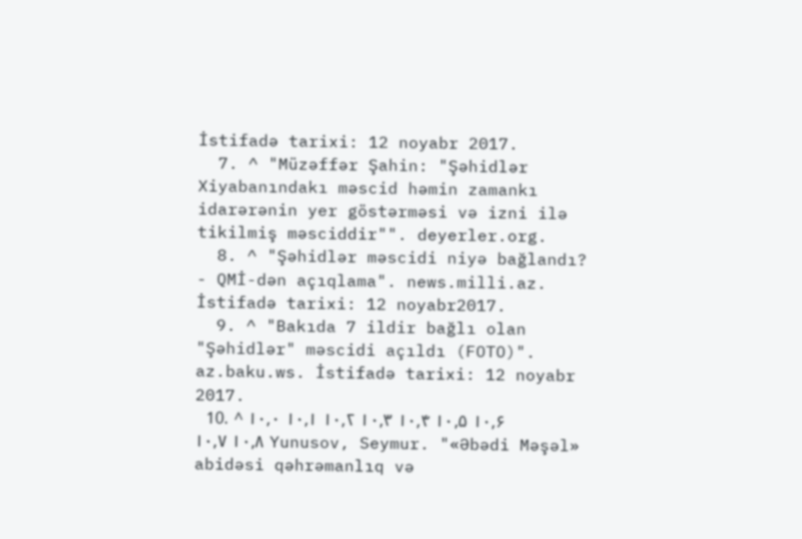İstifadə tarixi: 12 noyabr 2017.
  7. ^ "Müzəffər Şahin: "Şəhidlər Xiyabanındakı məscid həmin zamankı idarərənin yer göstərməsi və izni ilə tikilmiş məsciddir"". deyerler.org.
  8. ^ "Şəhidlər məscidi niyə bağlandı? - QMİ-dən açıqlama". news.milli.az. İstifadə tarixi: 12 noyabr2017.
  9. ^ "Bakıda 7 ildir bağlı olan "Şəhidlər" məscidi açıldı (FOTO)". az.baku.ws. İstifadə tarixi: 12 noyabr 2017.
  10. ^ ۱۰٫۰ ۱۰٫۱ ۱۰٫۲ ۱۰٫۳ ۱۰٫۴ ۱۰٫۵ ۱۰٫۶ ۱۰٫۷ ۱۰٫۸ Yunusov, Seymur. "«Əbədi Məşəl» abidəsi qəhrəmanlıq və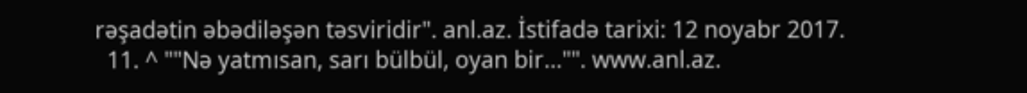rəşadətin əbədiləşən təsviridir". anl.az. İstifadə tarixi: 12 noyabr 2017.
  11. ^ ""Nə yatmısan, sarı bülbül, oyan bir..."". www.anl.az.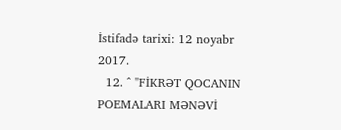İstifadə tarixi: 12 noyabr 2017.
  12. ^ "FİKRƏT QOCANIN POEMALARI MƏNƏVİ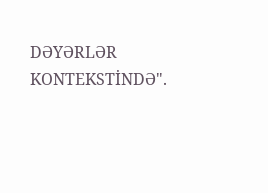DƏYƏRLƏR KONTEKSTİNDƏ".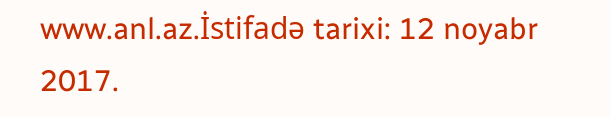www.anl.az.İstifadə tarixi: 12 noyabr 2017.